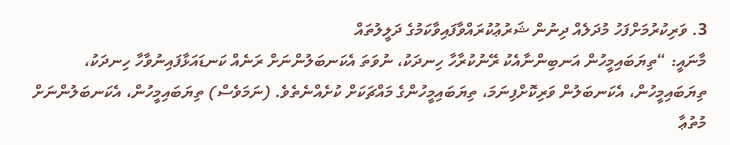3. ވަރިކުރުމަށްފަހު މުދަލެއް ދިނުން ޝަރުޢުކުރައްވާފައިވާކަމުގެ ދަލީލުތައް
މާނައީ: “ތިޔަބައިމީހުން އަނބިންނާއެކު ރޭނުކުރާހާ ހިނދަކު، ނުވަތަ އެކަނބަލުންނަށް ރަނެއް ކަނޑައަޅާފައިނުވާހާ ހިނދަކު، ތިޔަބައިމީހުން، އެކަނބަލުން ވަރިކޮށްފިނަމަ، ތިޔަބައިމީހުންގެ މައްޗަކަށް ކުށެއްނެތެވެ. (ނަމަވެސް) ތިޔަބައިމީހުން، އެކަނބަލުންނަށް މުތުޢާ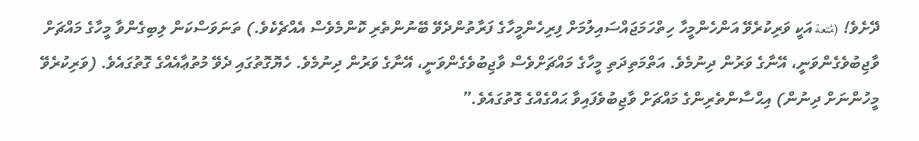ދޭށެވެ! (مُتعة އަކީ ވަރިކުރެވޭ އަންހެންމީހާ ހިތްހަމަޖައްސައިލުމަށް ފިރިހެންމީހާގެ ފަރާތުންދެވޭ ބޭނުންތެރި ކޮންމެވެސް އެއްޗެކެވެ.) ތަނަވަސްކަން ލިބިގެންވާ މީހާގެ މައްޗަށް ވާޖިބުވެގެންވަނީ، އޭނާގެ ވަރުން ދިނުމެވެ. އަތްމަތިދަތި މީހާގެ މައްޗަށްވެސް ވާޖިބުވެގެންވަނީ، އޭނާގެ ވަރުން ދިނުމެވެ. ހެޔޮގޮތުގައި ދެވޭ މުތުޢާއެއްގެ ގޮތުގައެވެ. (ވަރިކުރެވޭ މީހުންނަށް ދިނުން) އިޙްސާންތެރިންގެ މައްޗަށް ވާޖިބުވެފައިވާ ޙައްގެއްގެ ގޮތުގައެވެ.”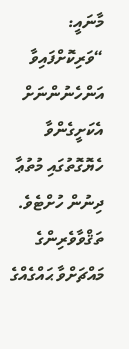މާނައީ: “ވަރިކޮށްފައިވާ އަންހެނުންނަށް އެކަށީގެންވާ ހެޔޮގޮތުގައި މުތުޢާ ދިނުން ހުށްޓެވެ. ތަޤްވާވެރިންގެ މައްޗަށްވާ ޙައްގެއްގެ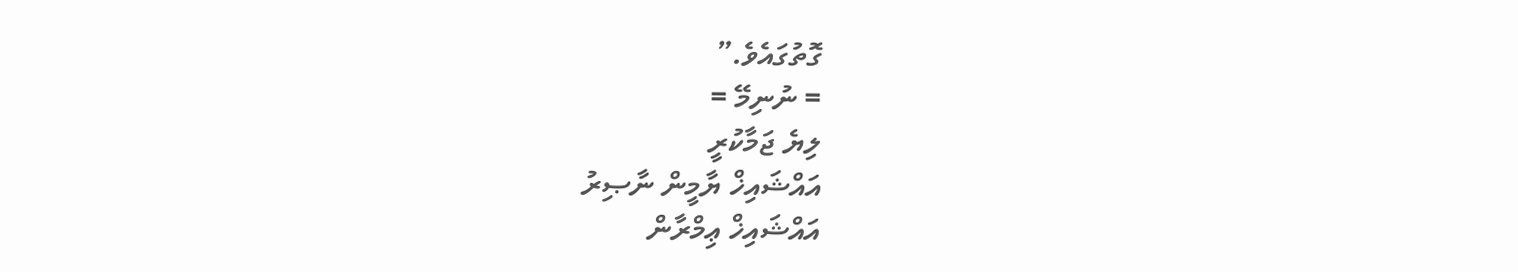ގޮތުގައެވެ.”
= ނުނިމޭ =
ލިޔެ ޖަމާކުރީ
އައްޝައިޚް ޔާމީން ނާޞިރު
އައްޝައިޚް ޢިމްރާން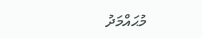މުޙައްމަދު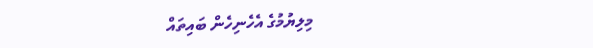މިލިޔުމުގެ އެހެނިހެން ބައިތައް